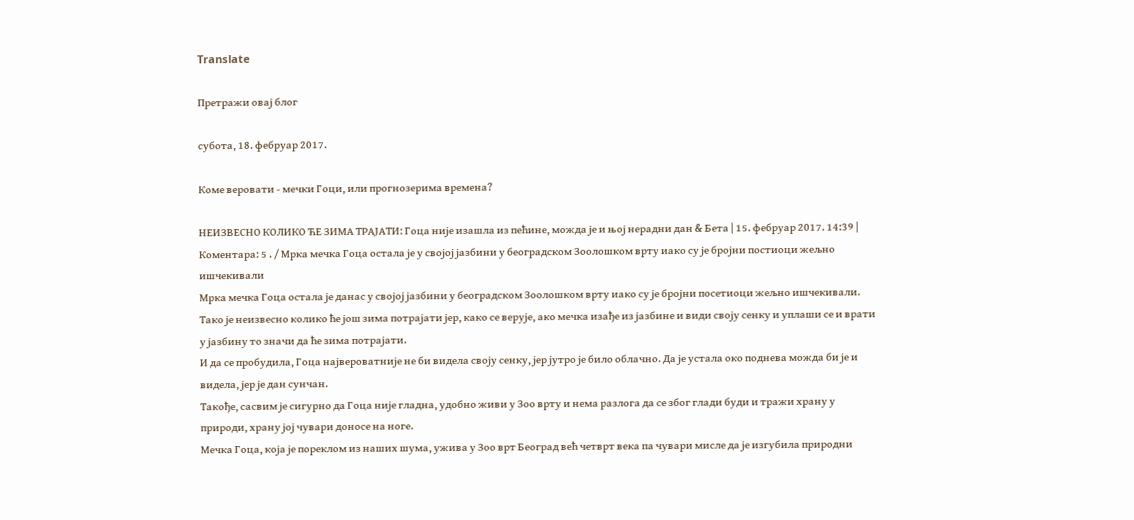Translate

Претражи овај блог

субота, 18. фебруар 2017.

Коме веровати - мечки Гоци, или прогнозерима времена?

НЕИЗВЕСНО КОЛИКО ЋЕ ЗИМА ТРАЈАТИ: Гоца није изашла из пећине, можда је и њој нерадни дан & Бета | 15. фебруар 2017. 14:39 | Коментара: 5 . / Мрка мечка Гоца остала је у својој јазбини у београдском Зоолошком врту иако су је бројни постиоци жељно ишчекивали
Мрка мечка Гоца остала је данас у својој јазбини у београдском Зоолошком врту иако су је бројни посетиоци жељно ишчекивали.
Тако је неизвесно колико ће још зима потрајати јер, како се верује, ако мечка изађе из јазбине и види своју сенку и уплаши се и врати у јазбину то значи да ће зима потрајати.
И да се пробудила, Гоца највероватније не би видела своју сенку, јер јутро је било облачно. Да је устала око поднева можда би је и видела, јер је дан сунчан.
Такође, сасвим је сигурно да Гоца није гладна, удобно живи у Зоо врту и нема разлога да се због глади буди и тражи храну у природи, храну јој чувари доносе на ноге.
Мечка Гоца, која је пореклом из наших шума, ужива у Зоо врт Београд већ четврт века па чувари мисле да је изгубила природни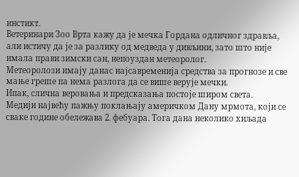инстикт.
Ветеринари Зоо Врта кажу да је мечка Гордана одличног здравља, али истичу да је за разлику од медведа у дивљини, зато што није имала прави зимски сан, непоуздан метеоролог.
Метеоролози имају данас најсавременија средства за прогнозе и све мање греше па нема разлога да се више верује мечки.
Ипак, слична веровања и предсказања постоје широм света.
Медији највећу пажњу поклањају америчком Дану мрмота, који се сваке године обележава 2. фебуара. Тога дана неколико хиљада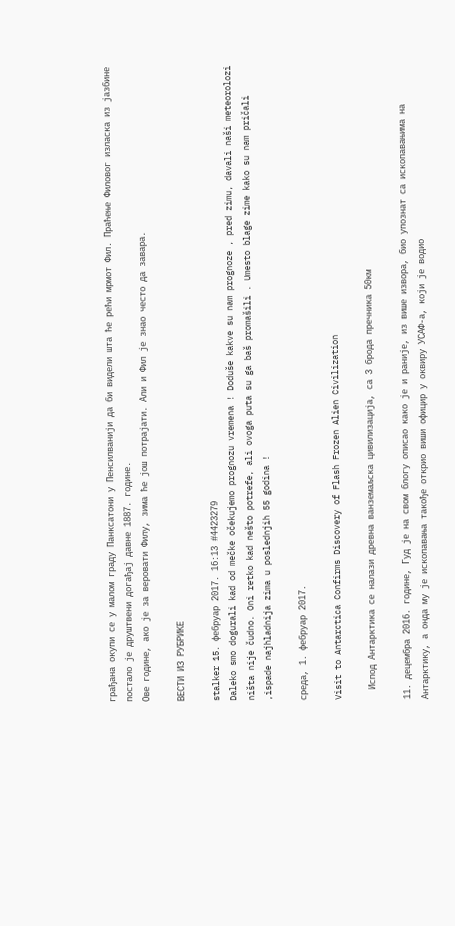грађана окупи се у малом граду Панксатони у Пенсилванији да би видели шта ће рећи мрмот Фил. Праћење Филовог изласка из јазбине постало је друштвени догађај давне 1887. године.
Ове године, ако је за веровати Филу, зима ће још потрајати. Али и Фил је знао често да завара.

ВЕСТИ ИЗ РУБРИКЕ

stalker 15. фебруар 2017. 16:13 #4423279
Daleko smo dogurali kad od mečke očekujemo prognozu vremena ! Doduše kakve su nam prognoze , pred zimu, davali naši meteorolozi ništa nije čudno. Oni retko kad nešto potrefe, ali ovoga puta su ga baš promašili . Umesto blage zime kako su nam pričali ,ispade najhladnija zima u poslednjih 55 godina !

среда, 1. фебруар 2017.

Visit to Antarctica Confirms Discovery of Flash Frozen Alien Civilization

  Испод Антарктика се налази древна ванземаљска цивилизација, са 3 брода пречника 50км

11. децембра 2016. године, Гуд је на свом блогу описао како је и раније, из више извора, био упознат са ископавањима на Антарктику, а онда му је ископавања такође открио виши официр у оквиру УСАФ-а, који је водио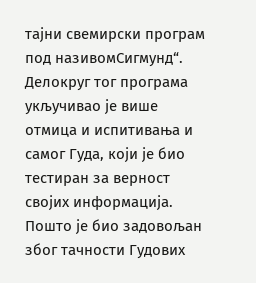тајни свемирски програм под називомСигмунд“. Делокруг тог програма укључивао је више отмица и испитивања и самог Гуда, који је био тестиран за верност својих информација.
Пошто је био задовољан због тачности Гудових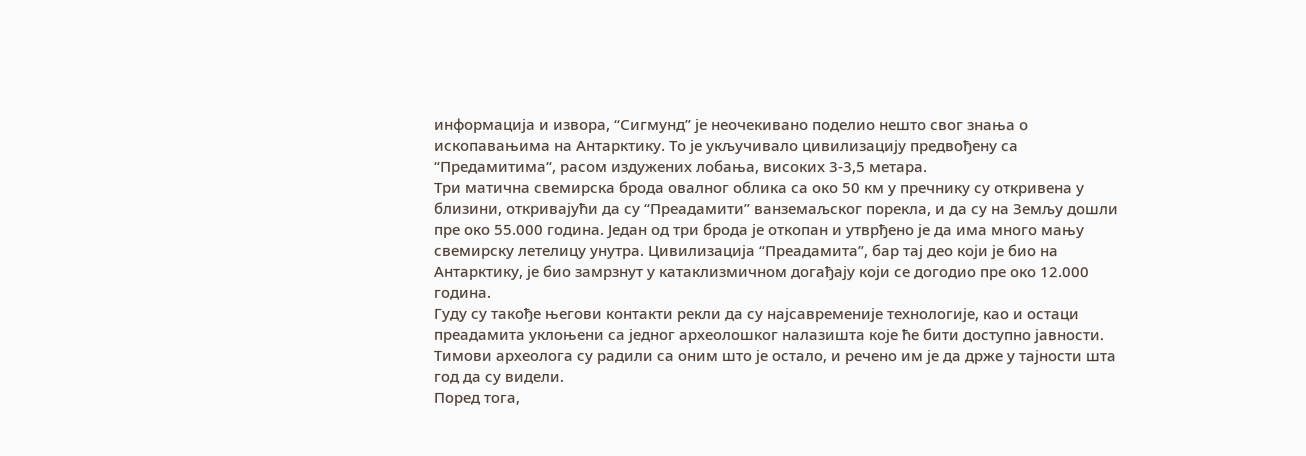информација и извора, “Сигмунд” је неочекивано поделио нешто свог знања о ископавањима на Антарктику. То је укључивало цивилизацију предвођену са “Предамитима“, расом издужених лобања, високих 3-3,5 метара.
Три матична свемирска брода овалног облика са око 50 км у пречнику су откривена у близини, откривајући да су “Преадамити” ванземаљског порекла, и да су на Земљу дошли пре око 55.000 година. Један од три брода је откопан и утврђено је да има много мању свемирску летелицу унутра. Цивилизација “Преадамита”, бар тај део који је био на Антарктику, је био замрзнут у катаклизмичном догађају који се догодио пре око 12.000 година.
Гуду су такође његови контакти рекли да су најсавременије технологије, као и остаци преадамита уклоњени са једног археолошког налазишта које ће бити доступно јавности. Тимови археолога су радили са оним што је остало, и речено им је да држе у тајности шта год да су видели.
Поред тога,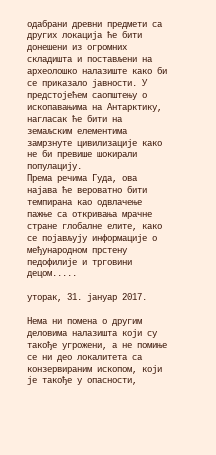одабрани древни предмети са других локација ће бити донешени из огромних складишта и постављени на археолошко налазиште како би се приказало јавности. У предстојећем саопштењу о ископавањима на Антарктику, нагласак ће бити на земаљским елементима замрзнуте цивилизације како не би превише шокирали популацију.
Према речима Гуда, ова најава ће вероватно бити темпирана као одвлачење пажње са откривања мрачне стране глобалне елите, како се појављују информације о међународном прстену педофилије и трговини децом.....

уторак, 31. јануар 2017.

Нема ни помена о другим деловима налазишта који су такође угрожени, а не помиње се ни део локалитета са конзервираним ископом, који је такође у опасности,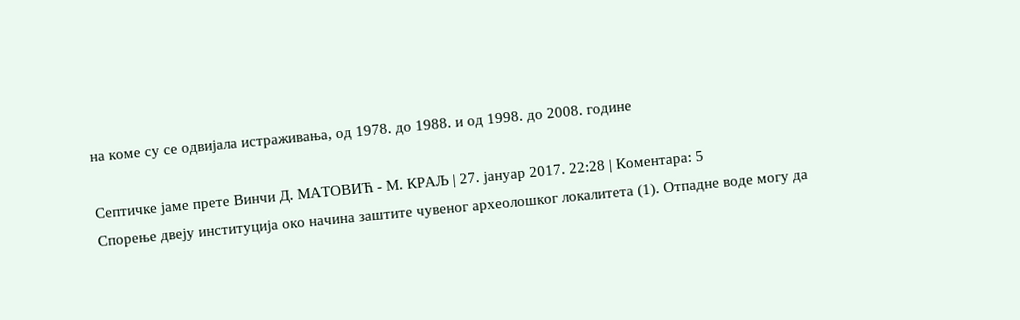на коме су се одвијала истраживања, од 1978. до 1988. и од 1998. до 2008. године

Септичке јаме прете Винчи Д. МАТОВИЋ - М. КРАЉ | 27. јануар 2017. 22:28 | Коментара: 5
Спорење двеју институција око начина заштите чувеног археолошког локалитета (1). Отпадне воде могу да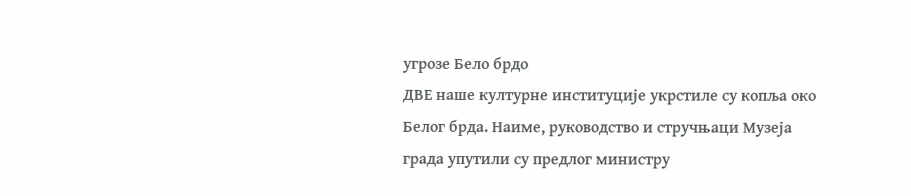угрозе Бело брдо
ДВЕ наше културне институције укрстиле су копља око Белог брда. Наиме, руководство и стручњаци Музеја града упутили су предлог министру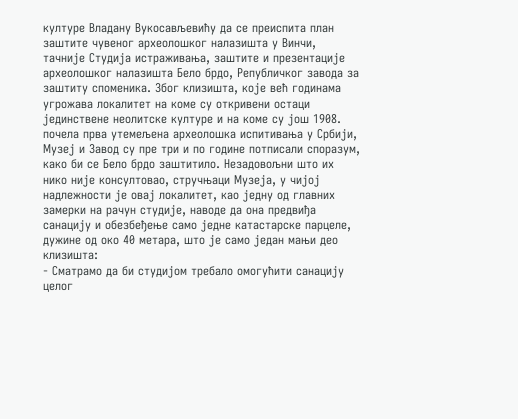културе Владану Вукосављевићу да се преиспита план заштите чувеног археолошког налазишта у Винчи, тачније Студија истраживања, заштите и презентације археолошког налазишта Бело брдо, Републичког завода за заштиту споменика. Због клизишта, које већ годинама угрожава локалитет на коме су откривени остаци јединствене неолитске културе и на коме су још 1908. почела прва утемељена археолошка испитивања у Србији, Музеј и Завод су пре три и по године потписали споразум, како би се Бело брдо заштитило. Незадовољни што их нико није консултовао, стручњаци Музеја, у чијој надлежности је овај локалитет, као једну од главних замерки на рачун студије, наводе да она предвиђа санацију и обезбеђење само једне катастарске парцеле, дужине од око 40 метара, што је само један мањи део клизишта:
- Сматрамо да би студијом требало омогућити санацију целог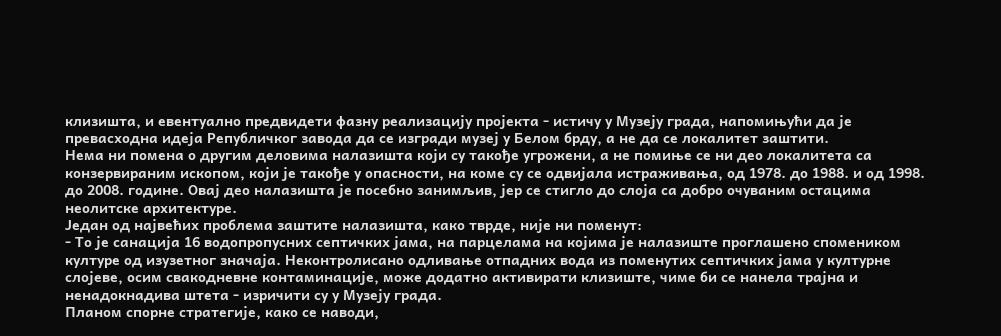клизишта, и евентуално предвидети фазну реализацију пројекта - истичу у Музеју града, напомињући да је превасходна идеја Републичког завода да се изгради музеј у Белом брду, а не да се локалитет заштити.
Нема ни помена о другим деловима налазишта који су такође угрожени, а не помиње се ни део локалитета са конзервираним ископом, који је такође у опасности, на коме су се одвијала истраживања, од 1978. до 1988. и од 1998. до 2008. године. Овај део налазишта је посебно занимљив, јер се стигло до слоја са добро очуваним остацима неолитске архитектуре.
Један од највећих проблема заштите налазишта, како тврде, није ни поменут:
- То је санација 16 водопропусних септичких јама, на парцелама на којима је налазиште проглашено спомеником културе од изузетног значаја. Неконтролисано одливање отпадних вода из поменутих септичких јама у културне слојеве, осим свакодневне контаминације, може додатно активирати клизиште, чиме би се нанела трајна и ненадокнадива штета - изричити су у Музеју града.
Планом спорне стратегије, како се наводи,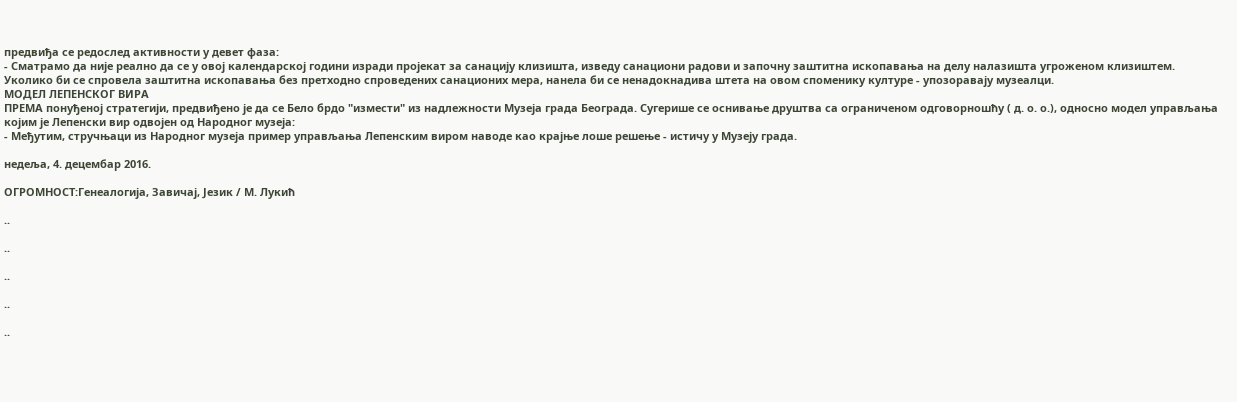предвиђа се редослед активности у девет фаза:
- Сматрамо да није реално да се у овој календарској години изради пројекат за санацију клизишта, изведу санациони радови и започну заштитна ископавања на делу налазишта угроженом клизиштем. Уколико би се спровела заштитна ископавања без претходно спроведених санационих мера, нанела би се ненадокнадива штета на овом споменику културе - упозоравају музеалци.
МОДЕЛ ЛЕПЕНСКОГ ВИРА
ПРЕМА понуђеној стратегији, предвиђено је да се Бело брдо "измести" из надлежности Музеја града Београда. Сугерише се оснивање друштва са ограниченом одговорношћу ( д. о. о.), односно модел управљања којим је Лепенски вир одвојен од Народног музеја:
- Међутим, стручњаци из Народног музеја пример управљања Лепенским виром наводе као крајње лоше решење - истичу у Музеју града.

недеља, 4. децембар 2016.

ОГРОМНОСТ:Генеалогија, Завичај, Језик / М. Лукић

..

..

..

..

..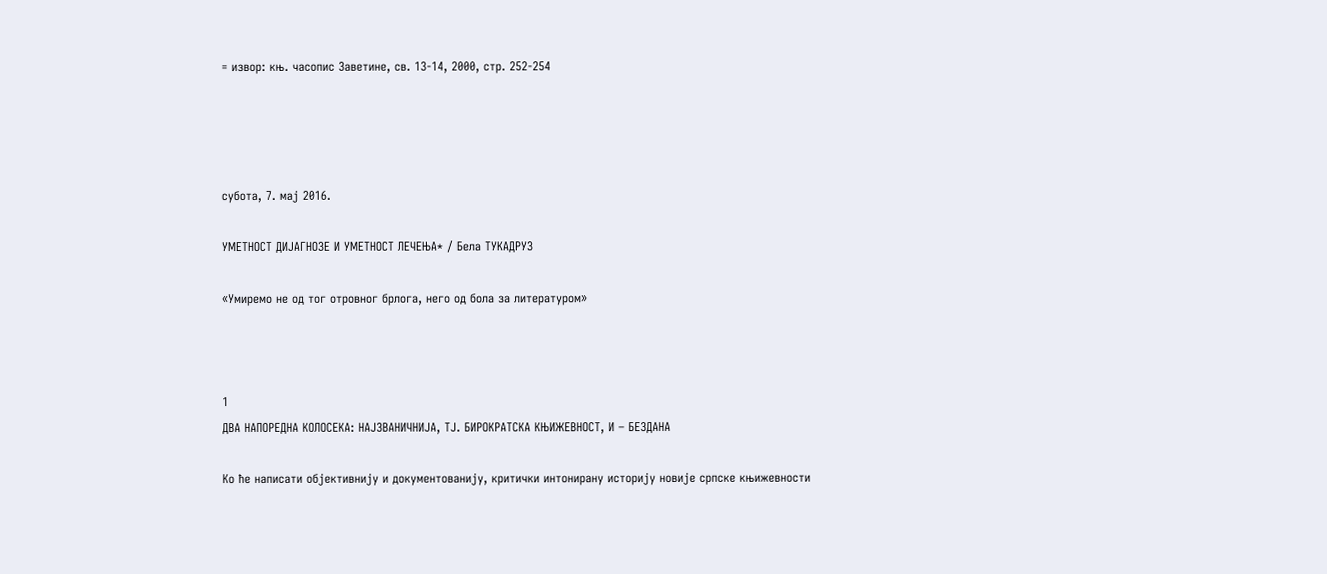= извор: књ. часопис Заветине, св. 13-14, 2000, стр. 252-254




субота, 7. мај 2016.

УМЕТНОСТ ДИЈАГНОЗЕ И УМЕТНОСТ ЛЕЧЕЊА* / Бела ТУКАДРУЗ

«Умиремо не од тог отровног брлога, него од бола за литературом»



1
ДВА НАПОРЕДНА КОЛОСЕКА: НАЈЗВАНИЧНИЈА, ТЈ. БИРОКРАТСКА КЊИЖЕВНОСТ, И – БЕЗДАНА

Ко ће написати објективнију и документованију, критички интонирану историју новије српске књижевности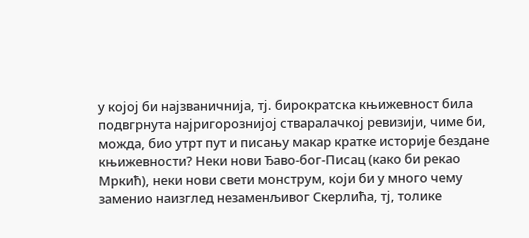у којој би најзваничнија, тј. бирократска књижевност била подвгрнута најригорознијој стваралачкој ревизији, чиме би, можда, био утрт пут и писању макар кратке историје бездане књижевности? Неки нови Ђаво-бог-Писац (како би рекао Мркић), неки нови свети монструм, који би у много чему заменио наизглед незаменљивог Скерлића, тј, толике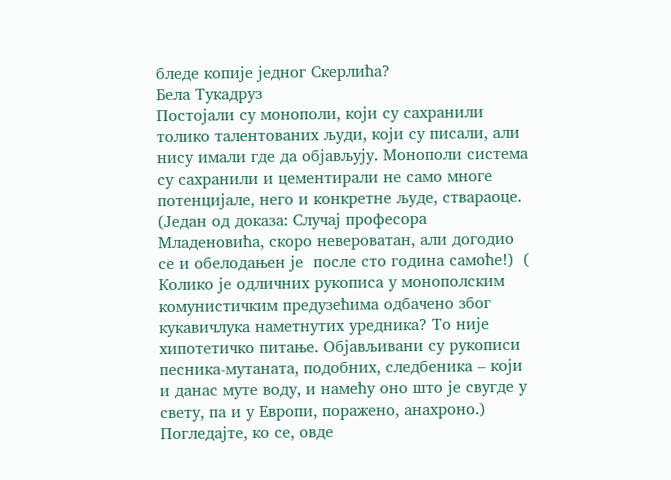бледе копије једног Скерлића?
Бела Тукадруз
Постојали су монополи, који су сахранили толико талентованих људи, који су писали, али нису имали где да објављују. Монополи система су сахранили и цементирали не само многе потенцијале, него и конкретне људе, ствараоце.
(Један од доказа: Случај професора Младеновића, скоро невероватан, али догодио се и обелодањен је  после сто година самоће!)  ( Колико је одличних рукописа у монополским комунистичким предузећима одбачено због кукавичлука наметнутих уредника? То није хипотетичко питање. Објављивани су рукописи песника-мутаната, подобних, следбеника – који и данас муте воду, и намећу оно што је свугде у свету, па и у Европи, поражено, анахроно.) Погледајте, ко се, овде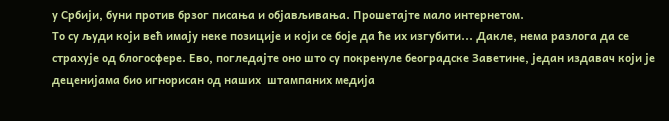у Србији, буни против брзог писања и објављивања. Прошетајте мало интернетом.
То су људи који већ имају неке позиције и који се боје да ће их изгубити... Дакле, нема разлога да се страхује од блогосфере. Ево, погледајте оно што су покренуле београдске Заветине, један издавач који је деценијама био игнорисан од наших  штампаних медија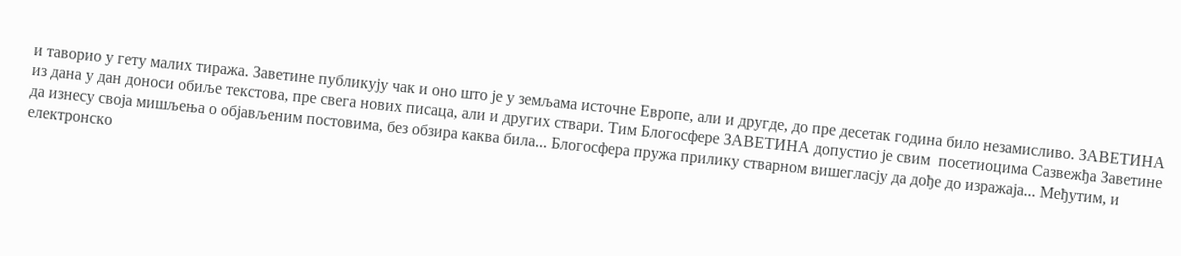и таворио у гету малих тиража. Заветине публикују чак и оно што је у земљама источне Европе, али и другде, до пре десетак година било незамисливо. ЗАВЕТИНА из дана у дан доноси обиље текстова, пре свега нових писаца, али и других ствари. Тим Блогосфере ЗАВЕТИНА допустио је свим  посетиоцима Сазвежђа Заветине да изнесу своја мишљења о објављеним постовима, без обзира каква била... Блогосфера пружа прилику стварном вишегласју да дође до изражаја... Међутим, и електронско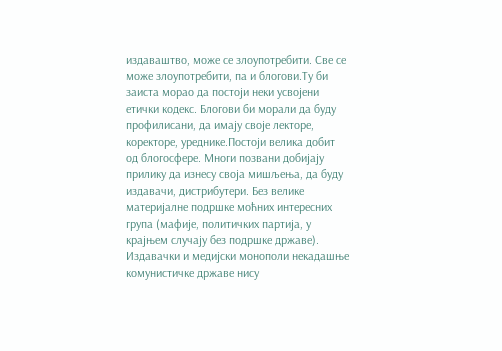издаваштво, може се злоупотребити. Све се може злоупотребити, па и блогови.Ту би заиста морао да постоји неки усвојени етички кодекс. Блогови би морали да буду профилисани, да имају своје лекторе, коректоре, уреднике.Постоји велика добит од блогосфере. Многи позвани добијају прилику да изнесу своја мишљења, да буду издавачи, дистрибутери. Без велике материјалне подршке моћних интересних група (мафије, политичких партија, у крајњем случају без подршке државе).
Издавачки и медијски монополи некадашње комунистичке државе нису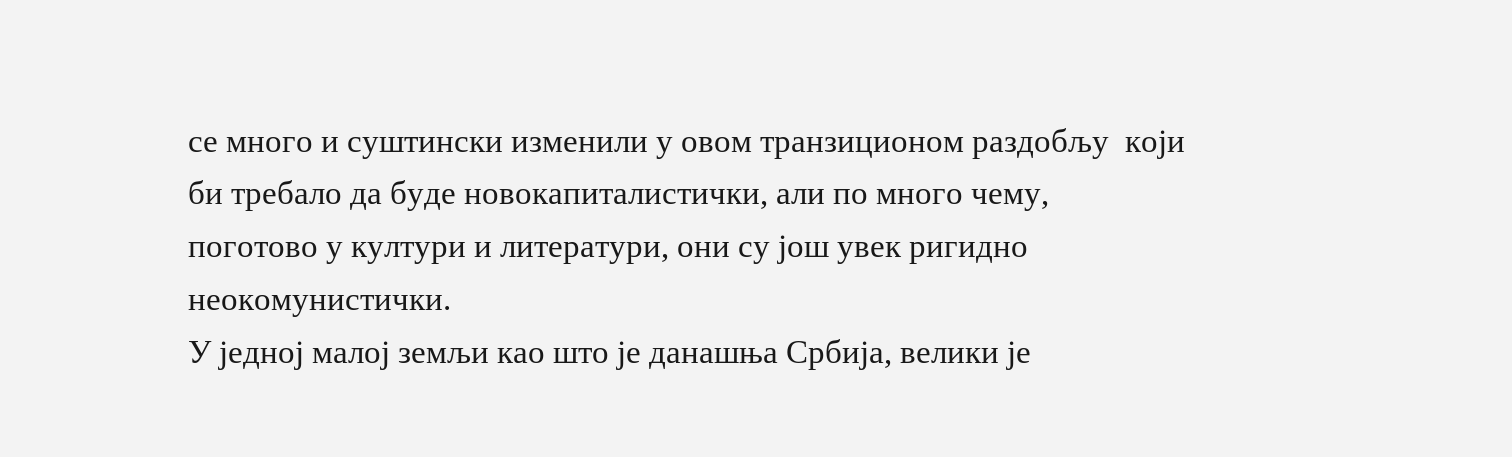се много и суштински изменили у овом транзиционом раздобљу  који би требало да буде новокапиталистички, али по много чему, поготово у култури и литератури, они су још увек ригидно неокомунистички.
У једној малој земљи као што је данашња Србија, велики је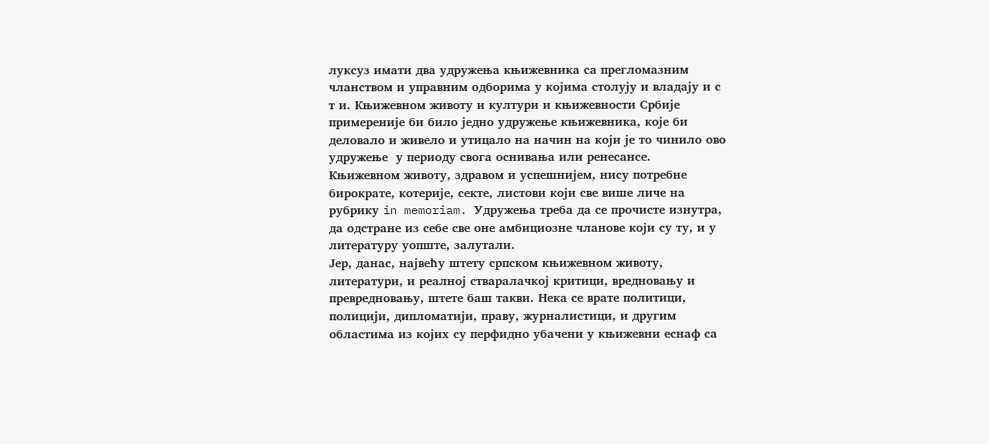луксуз имати два удружења књижевника са прегломазним чланством и управним одборима у којима столују и владају и с т и. Књижевном животу и култури и књижевности Србије примереније би било једно удружење књижевника, које би деловало и живело и утицало на начин на који је то чинило ово удружење  у периоду свога оснивања или ренесансе.
Књижевном животу, здравом и успешнијем, нису потребне бирократе, котерије, секте, листови који све више личе на рубрику in memoriam. Удружења треба да се прочисте изнутра, да одстране из себе све оне амбициозне чланове који су ту, и у литературу уопште, залутали.
Јер, данас, највећу штету српском књижевном животу, литератури, и реалној стваралачкој критици, вредновању и превредновању, штете баш такви. Нека се врате политици, полицији, дипломатији, праву, журналистици, и другим областима из којих су перфидно убачени у књижевни еснаф са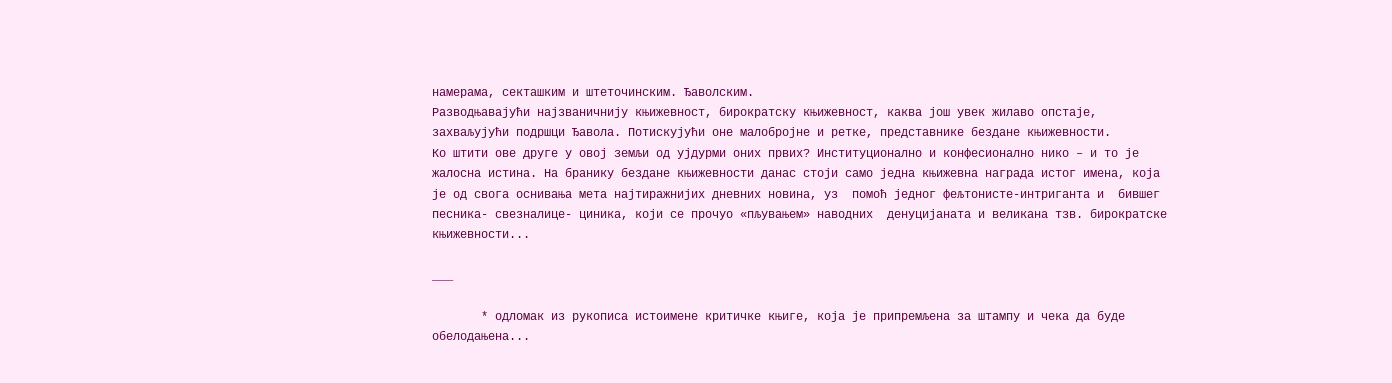намерама, секташким и штеточинским. Ђаволским.
Разводњавајући најзваничнију књижевност, бирократску књижевност, каква још увек жилаво опстаје, захваљујући подршци Ђавола. Потискујући оне малобројне и ретке, представнике бездане књижевности.
Ко штити ове друге у овој земљи од ујдурми оних првих? Институционално и конфесионално нико – и то је жалосна истина. На бранику бездане књижевности данас стоји само једна књижевна награда истог имена, која је од свога оснивања мета најтиражнијих дневних новина, уз  помоћ једног фељтонисте-интриганта и  бившег песника- свезналице- циника, који се прочуо «пљувањем» наводних  денуцијаната и великана тзв. бирократске књижевности...

___

       * одломак из рукописа истоимене критичке књиге, која је припремљена за штампу и чека да буде обелодањена...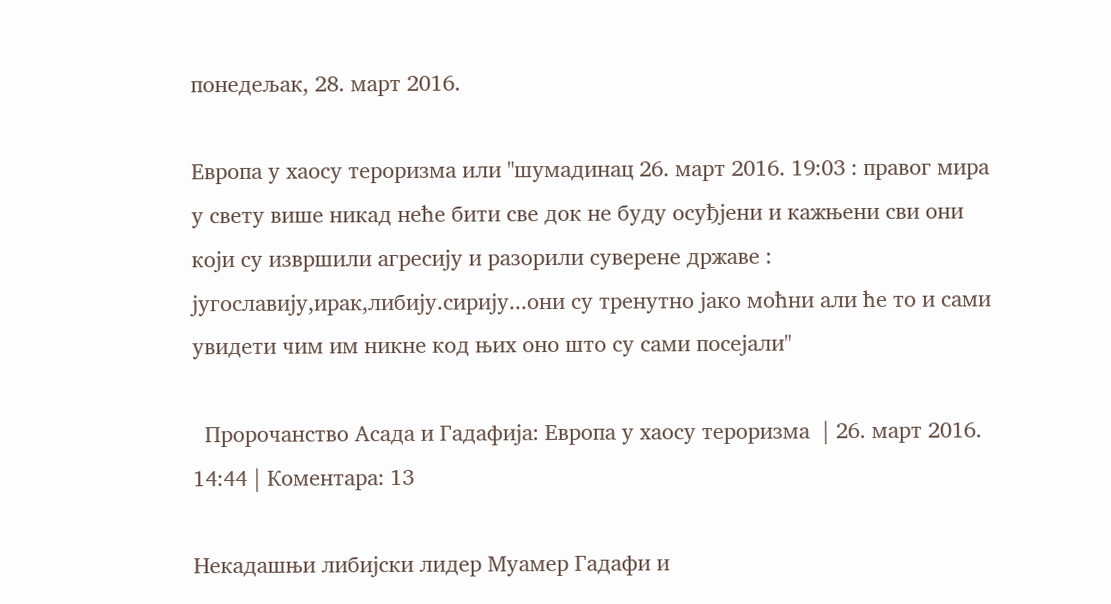понедељак, 28. март 2016.

Европа у хаосу тероризма или "шумадинац 26. март 2016. 19:03 : правог мира у свету више никад неће бити све док не буду осуђјени и кажњени сви они који су извршили агресију и разорили суверене државе : југославију,ирак,либију.сирију...они су тренутно јако моћни али ће то и сами увидети чим им никне код њих оно што су сами посејали"

  Пророчанство Асада и Гадафија: Европа у хаосу тероризма  | 26. март 2016. 14:44 | Коментара: 13

Некадашњи либијски лидер Муамер Гадафи и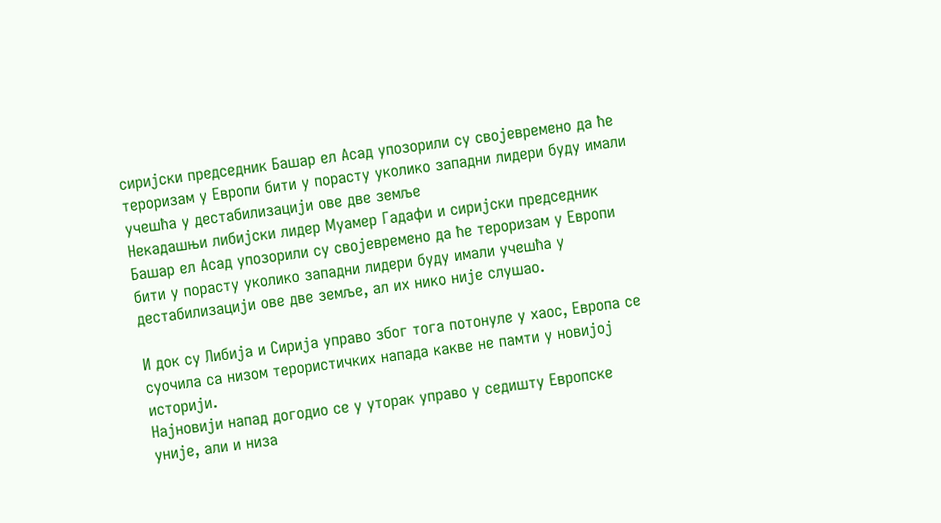сиријски председник Башар ел Асад упозорили су својевремено да ће тероризам у Европи бити у порасту уколико западни лидери буду имали учешћа у дестабилизацији ове две земље
Некадашњи либијски лидер Муамер Гадафи и сиријски председник Башар ел Асад упозорили су својевремено да ће тероризам у Европи бити у порасту уколико западни лидери буду имали учешћа у дестабилизацији ове две земље, ал их нико није слушао.

И док су Либија и Сирија управо због тога потонуле у хаос, Европа се суочила са низом терористичких напада какве не памти у новијој историји.
Најновији напад догодио се у уторак управо у седишту Европске уније, али и низа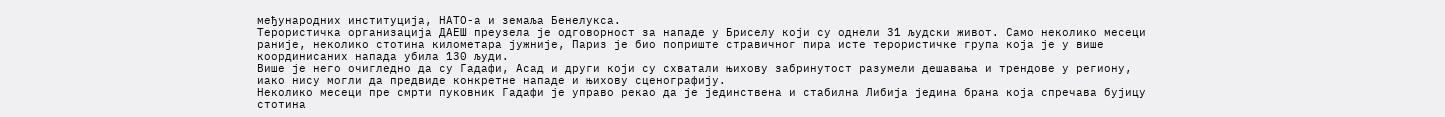међународних институција, НАТО-а и земаља Бенелукса.
Терористичка организација ДАЕШ преузела је одговорност за нападе у Бриселу који су однели 31 људски живот. Само неколико месеци раније, неколико стотина километара јужније, Париз је био поприште стравичног пира исте терористичке група која је у више координисаних напада убила 130 људи.
Више је него очигледно да су Гадафи, Асад и други који су схватали њихову забринутост разумели дешавања и трендове у региону, иако нису могли да предвиде конкретне нападе и њихову сценографију.
Неколико месеци пре смрти пуковник Гадафи је управо рекао да је јединствена и стабилна Либија једина брана која спречава бујицу стотина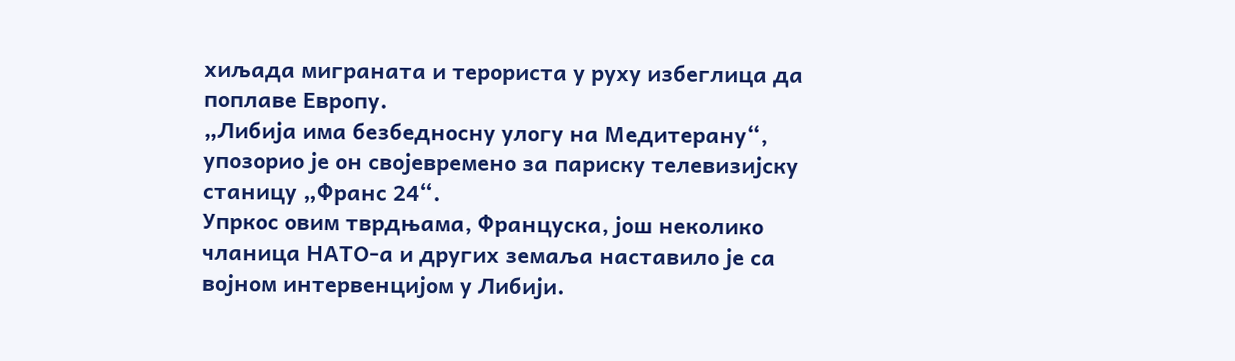хиљада миграната и терориста у руху избеглица да поплаве Европу.
„Либија има безбедносну улогу на Медитерану“, упозорио је он својевремено за париску телевизијску станицу „Франс 24“.
Упркос овим тврдњама, Француска, још неколико чланица НАТО-а и других земаља наставило је са војном интервенцијом у Либији.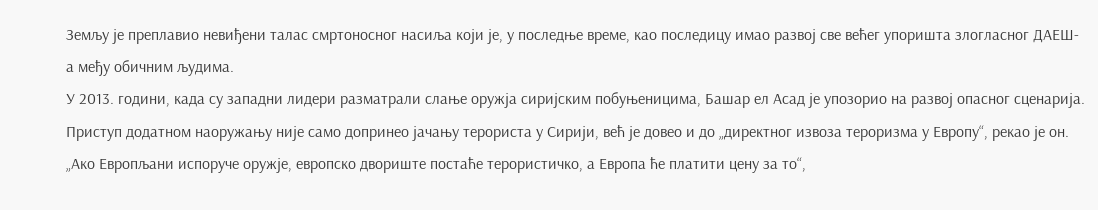Земљу је преплавио невиђени талас смртоносног насиља који је, у последње време, као последицу имао развој све већег упоришта злогласног ДАЕШ-а међу обичним људима.
У 2013. години, када су западни лидери разматрали слање оружја сиријским побуњеницима, Башар ел Асад је упозорио на развој опасног сценарија. Приступ додатном наоружању није само допринео јачању терориста у Сирији, већ је довео и до „директног извоза тероризма у Европу“, рекао је он.
„Ако Европљани испоруче оружје, европско двориште постаће терористичко, а Европа ће платити цену за то“,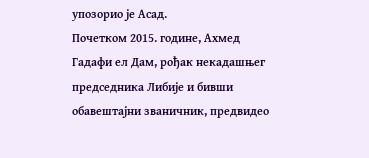упозорио је Асад.
Почетком 2015. године, Ахмед Гадафи ел Дам, рођак некадашњег председника Либије и бивши обавештајни званичник, предвидео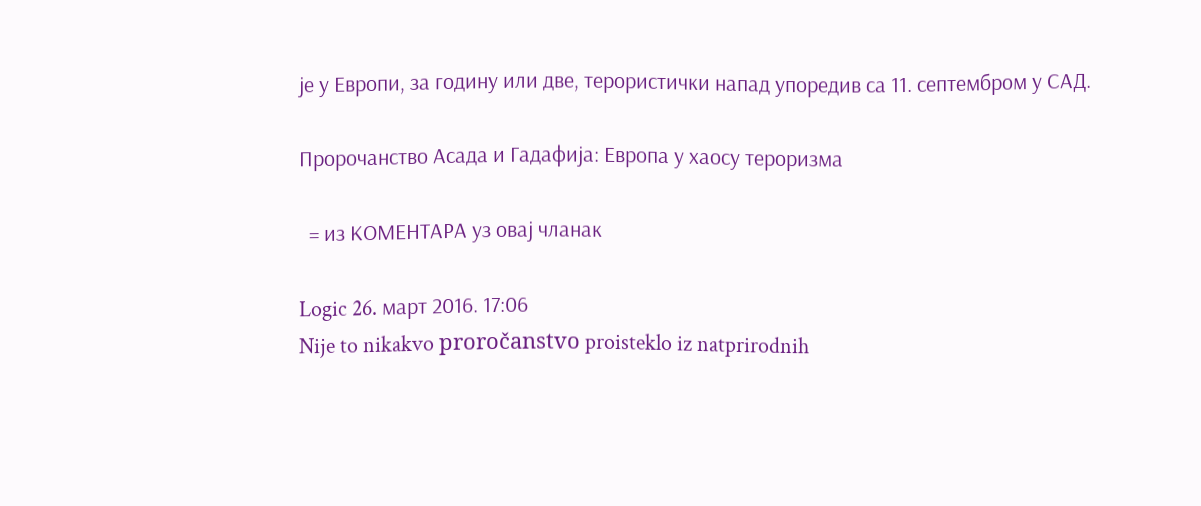је у Европи, за годину или две, терористички напад упоредив са 11. септембром у САД.

Пророчанство Асада и Гадафија: Европа у хаосу тероризма

  = из КОМЕНТАРА уз овај чланак

Logic 26. март 2016. 17:06
Nije to nikakvo proročanstvo proisteklo iz natprirodnih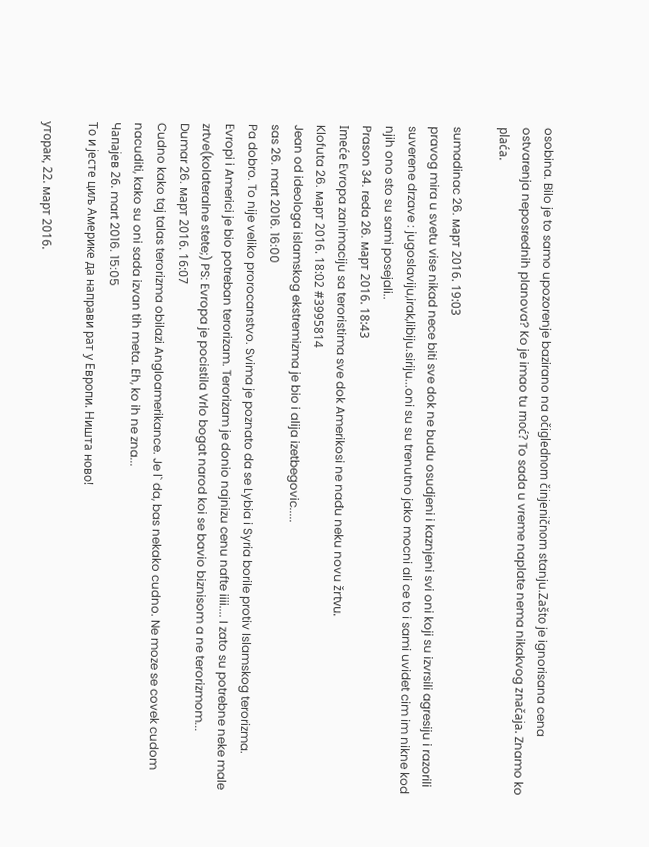osobina. Bilo je to samo upozorenje bazirano na očiglednom činjeničnom stanju.Zašto je ignorisana cena ostvarenja neposrednih planova? Ko je imao tu moć? To sada u vreme naplate nema nikakvog značaja. Znamo ko plaća.

sumadinac 26. март 2016. 19:03
pravog mira u svetu vise nikad nece biti sve dok ne budu osudjeni i kaznjeni svi oni koji su izvrsili agresiju i razorili suverene drzave : jugoslaviju,irak,libiju.siriju...oni su su trenutno jako mocni ali ce to i sami uvidet cim im nikne kod njih ono sto su sami posejali..
Prason 34. reda 26. март 2016. 18:43
Imeće Evropa zanimaciju sa teroristima sve dok Amerikosi ne nađu neku novu žrtvu.
Klofuta 26. март 2016. 18:02 #3995814
Jean od ideologa islamskog ekstremizma je bio i alija izetbegovic.....
sas 26. mart 2016. 16:00
Pa dobro. To nije veliko prorocanstvo. Svima je poznato da se Lybia i Syria borile protiv Islamskog terorizma. Evropi i Americi je bio potreban terorizam. Terorizam je donio najnizu cenu nafte iiii.... I zato su potrebne neke male zrtve(kolateralne stete;) PS: Evropa je pocistila Vrlo bogat narod koi se bavio biznisom a ne terorizmom...
Dumar 26. март 2016. 16:07
Cudno kako taj talas terorizma obilazi Angloamerikance. Je l` da, bas nekako cudno. Ne moze se covek cudom nacuditi, kako su oni sada izvan tih meta. Eh, ko ih ne zna...
Чапајев 26. mart 2016. 15:05
То и јесте циљ Америке да направи рат у Европи. Ништа ново!

уторак, 22. март 2016.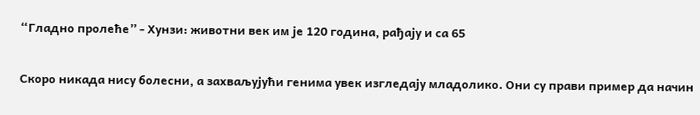“Гладно пролеће” - Хунзи: животни век им је 120 година, рађају и са 65

Скоро никада нису болесни, а захваљујући генима увек изгледају младолико. Они су прави пример да начин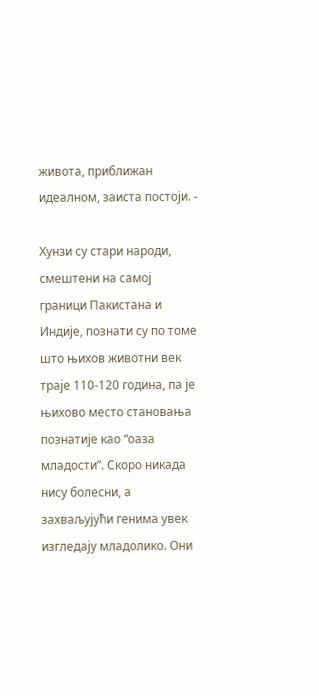живота, приближан идеалном, заиста постоји. -

Хунзи су стари народи, смештени на самој граници Пакистана и Индије, познати су по томе што њихов животни век траје 110-120 година, па је њихово место становања познатије као “оаза младости”. Скоро никада нису болесни, а захваљујући генима увек изгледају младолико. Они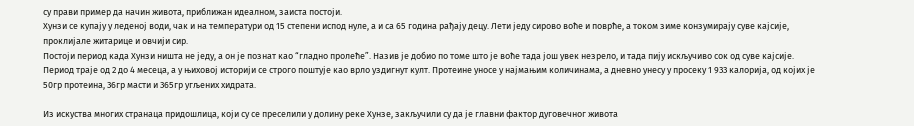су прави пример да начин живота, приближан идеалном, заиста постоји.
Хунзи се купају у леденој води, чак и на температури од 15 степени испод нуле, а и са 65 година рађају децу. Лети једу сирово воће и поврће, а током зиме конзумирају суве кајсије, проклијале житарице и овчији сир.
Постоји период када Хунзи ништа не једу, а он је познат као “гладно пролеће”. Назив је добио по томе што је воће тада још увек незрело, и тада пију искључиво сок од суве кајсије. Период траје од 2 до 4 месеца, а у њиховој историји се строго поштује као врло уздигнут култ. Протеине уносе у најмањим количинама, а дневно унесу у просеку 1 933 калорија, од којих је 50гр протеина, 36гр масти и 365гр угљених хидрата.

Из искуства многих странаца придошлица, који су се преселили у долину реке Хунзе, закључили су да је главни фактор дуговечног живота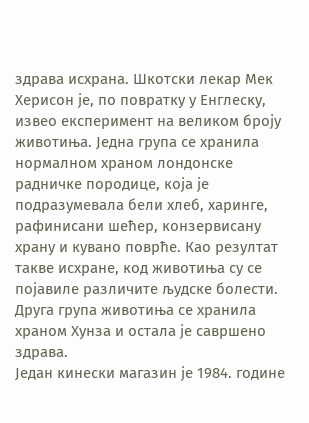здрава исхрана. Шкотски лекар Мек Херисон је, по повратку у Енглеску, извео експеримент на великом броју животиња. Једна група се хранила нормалном храном лондонске радничке породице, која је подразумевала бели хлеб, харинге, рафинисани шећер, конзервисану храну и кувано поврће. Као резултат такве исхране, код животиња су се појавиле различите људске болести. Друга група животиња се хранила храном Хунза и остала је савршено здрава.
Један кинески магазин је 1984. године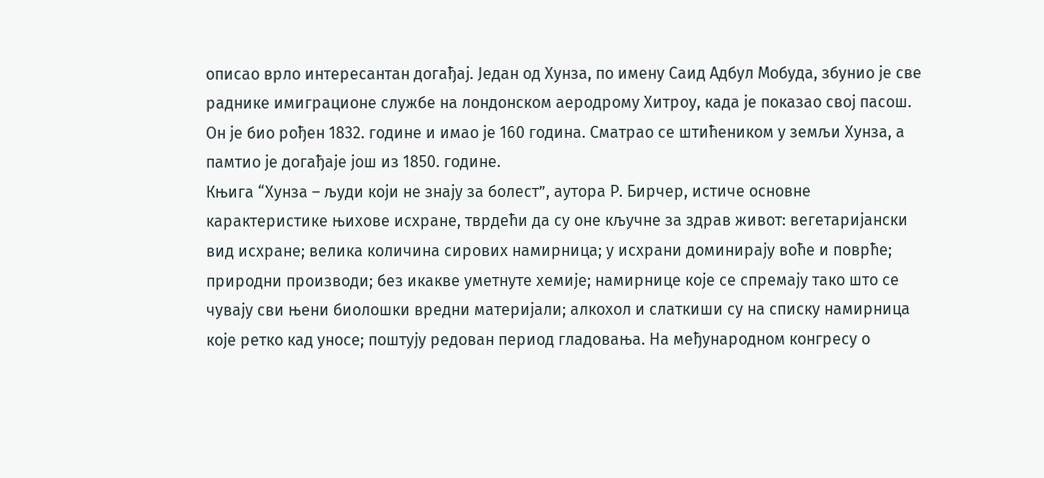описао врло интересантан догађај. Један од Хунза, по имену Саид Адбул Мобуда, збунио је све раднике имиграционе службе на лондонском аеродрому Хитроу, када је показао свој пасош. Он је био рођен 1832. године и имао је 160 година. Сматрао се штићеником у земљи Хунза, а памтио је догађаје још из 1850. године.
Књига “Хунза – људи који не знају за болест”, аутора Р. Бирчер, истиче основне карактеристике њихове исхране, тврдећи да су оне кључне за здрав живот: вегетаријански вид исхране; велика количина сирових намирница; у исхрани доминирају воће и поврће; природни производи; без икакве уметнуте хемије; намирнице које се спремају тако што се чувају сви њени биолошки вредни материјали; алкохол и слаткиши су на списку намирница које ретко кад уносе; поштују редован период гладовања. На међународном конгресу о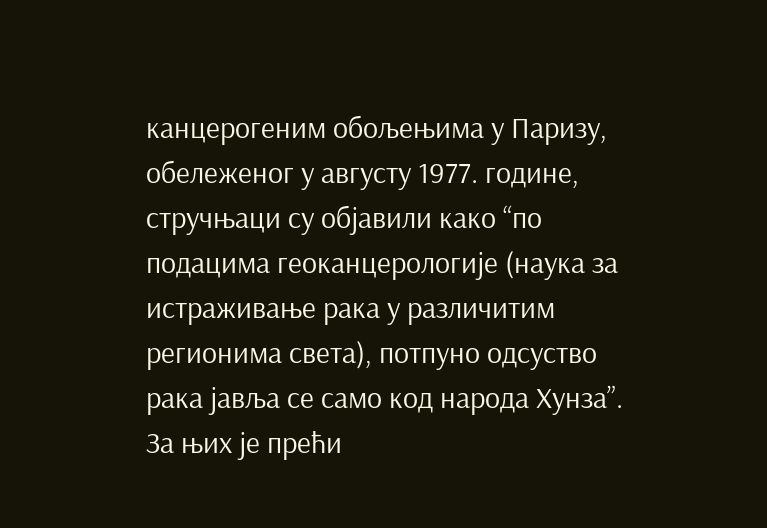канцерогеним обољењима у Паризу, обележеног у августу 1977. године, стручњаци су објавили како “по подацима геоканцерологије (наука за истраживање рака у различитим регионима света), потпуно одсуство рака јавља се само код народа Хунза”. За њих је прећи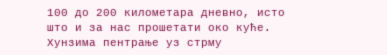100 до 200 километара дневно, исто што и за нас прошетати око куће. Хунзима пентрање уз стрму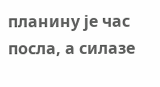планину је час посла, а силазе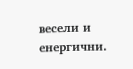весели и енергични.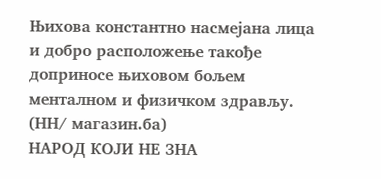Њихова константно насмејана лица и добро расположење такође доприносе њиховом бољем менталном и физичком здрављу.     (НН/ магазин.ба)
НАРОД КОЈИ НЕ ЗНА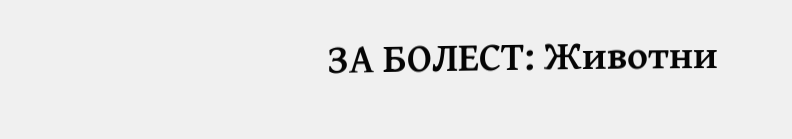ЗА БОЛЕСТ: Животни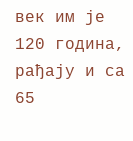век им је 120 година, рађају и са 65